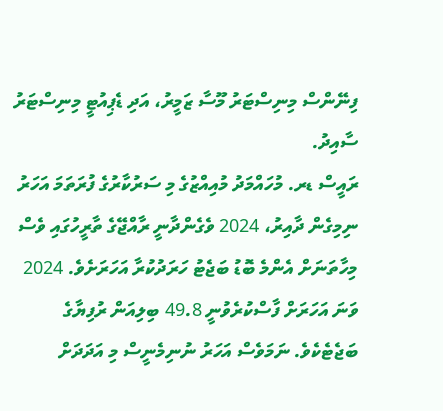ފިނޭންސް މިނިސްޓަރު މޫސާ ޒަމީރު، އަދި ޑެޕިއުޓީ މިނިސްޓަރު ސާއިދު.
ރައީސް ޑރ. މުހައްމަދު މުއިއްޒުގެ މި ސަރުކާރުގެ ފުރަތަމަ އަހަރު ނިމިގެން ދާއިރު، 2024 ވެގެންދާނީ ރާއްޖޭގެ ތާރީހުގައި ވެސް މިހާތަނަށް އެންމެ ބޮޑު ބަޖެޓު ހަރަދުކުރާ އަހަރަށެވެ. 2024 ވަނަ އަހަރަށް ފާސްކުރެވުނީ 49.8 ބިލިއަން ރުފިޔާގެ ބަޖެޓެކެވެ. ނަމަވެސް އަހަރު ނުނިމެނީސް މި އަދަދަށް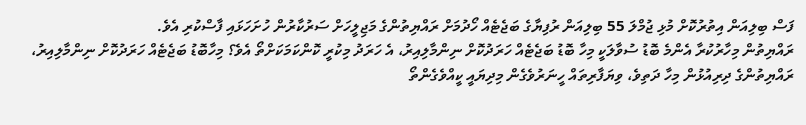ފަސް ބިލިއަން އިތުރުކޮށް މުޅި ޖުމްލަ 55 ބިލިއަން ރުފިޔާގެ ބަޖެޓެއް ހޯދުމަށް ރައްޔިތުންގެ މަޖިލީހަށް ސަރުކާރުން ހުށަހަޅައި ފާސްކުރި އެވެ.
ރައްޔިތުން މިހާރުކުރާ އެންމެ ބޮޑު ސުވާލަކީ މިހާ ބޮޑު ބަޖެޓެއް ހަރަދުކޮށް ނިންމާލިއިރު، އެ ހަރަދު މިކުރީ ކޮންކަމަކަށްތޯ އެވެ؟ މިހާބޮޑު ބަޖެޓެއް ހަރަދުކޮށް ނިންމާލިއިރު، ރައްޔިތުންގެ ދިރިއުޅުން މިހާ ދަތިވެ، ވިޔަފާރިތައް ހީނަރުވެގެން މިދިޔައީ ކީއްވެގެންތޯ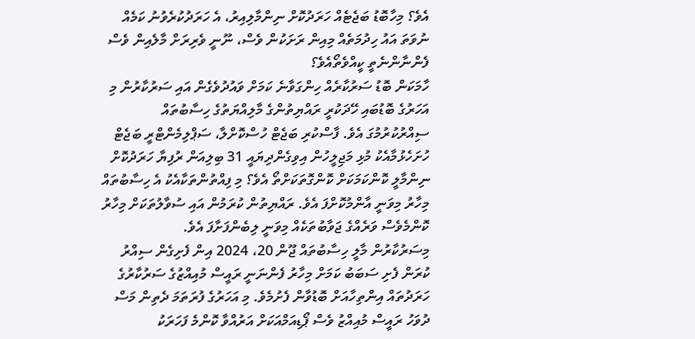އެވެ؟ މިހާބޮޑު ބަޖެޓެއް ހަރަދުކޮށް ނިންމާލިއިރު، އެ ހަރަދުކުރެވުނު ކަމެއް ނުވަތަ އައު ހިދުމަތެއް މިއިން ރަށަކުން ވެސް، ނޫނީ ވެރިރަށް މާލެއިން ވެސް ފެންނާންނެތީ ކީއްވެތޯއެވެ؟
ހާމަކަން ބޮޑު ސަރުކާރެއް ހިންގަވާނެ ކަމަށް ވައުދުވެގެން އައި ސަރުކާރުން މި އަހަރުގެ ބޮޑުބައި ހޭދަކުރީ ރައްޔިތުންގެ މާލިއްޔަތުގެ ހިސާބުތައް ސިއްރުކުރުމުގަ އެވެ. ފާސްކުރި ބަޖެޓް ހުސްކޮށްލާ، ސަޕްލިމެންޓްރީ ބަޖެޓް ހުށަހެޅުމާއެކު މުޅި މަޖިލީހުން އިވިގެންދިޔައީ 31 ބިލިއަން ރުފިޔާ ހަރަދުކޮށް ނިންމާލީ ކޮންކަމަކަށް ކޮންގޮތަކަށްތޯ އެވެ؟ މި ފިއްތުންތަކާއެކު އެ ހިސާބުތައް މިހާރު މިވަނީ އާންމުކޮށްފަ އެވެ. ރައްޔިތުން ކުރަމުން އައި ސުވާލުތަކަށް މިހާރު ކޮންމެވެސް ވަރެއްގެ ޖަވާބުތަކެއް މިވަނީ ލިބެންފަށާފަ އެވެ.
މިސަރުކާރުން މާލީ ހިސާބުތައް ޖޫން 20، 2024 އިން ފެށިގެން ސިއްރު ކުރަން ފެށި ސަބަބު ކަމަށް މިހާރު ފެންނަނީ ރައީސް މުއިއްޒުގެ ސަރުކާރުގެ ހަރަދުތައް އިންތިހާއަށް ބޮޑުވާން ފެށުމެވެ. މި އަހަރުގެ ފުރަތަމަ ދެތިން މަސް ދުވަހު ރައީސް މުއިއްޒު ވެސް ޕޯޑިއަމްއަކަށް އަރުއްވާ ކޮންމެ ފަހަރަކު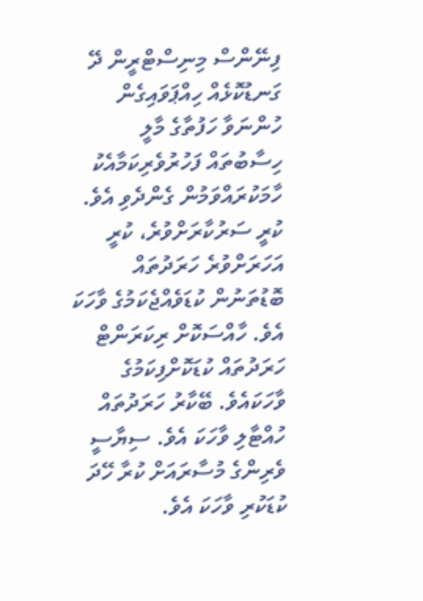ފިނޭންސް މިނިސްޓްރީން ދޭ ގަނޑުކޮޅެއް ހިއްޕަވައިގެން ހުންނަވާ ހަފުތާގެ މާލީ ހިސާބުތައް ފަހުރުވެރިކަމާއެކު ހާމަކުރައްވަމުން ގެންދެވި އެވެ. ކުރީ ސަރުކާރަށްވުރެ، ކުރީ އަހަރަށްވުރެ ހަރަދުތައް ބޮޑުތަނުން ކުޑަވެއްޖެކަމުގެ ވާހަކަ އެވެ. ހާއްސަކޮށް ރިކަރަންޓް ހަރަދުތައް ކުޑަކޮށްފިކަމުގެ ވާހަކައެވެ. ބޭކާރު ހަރަދުތައް ހުއްޓާލި ވާހަކަ އެވެ. ސިޔާސީ ވެރިންގެ މުސާރައަށް ކުރާ ހޭދަ ކުޑަކުރި ވާހަކަ އެވެ.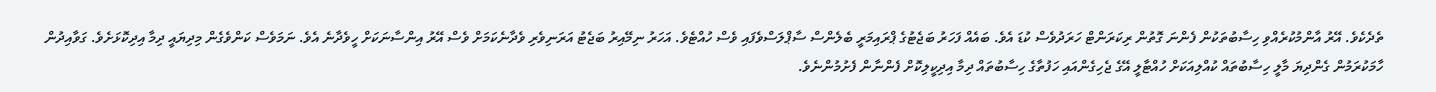ތެދެކެވެ. އޭރު އާންމުކުރެއްވި ހިސާބުތަކުން ފެންނަ ގޮތުން ރިކަރަންޓް ހަރަދުވެސް ކުޑަ އެވެ. ބައެއް ފަހަރު ބަޖެޓުގެ ޕްރައިމަރީ ބެލެންސް ސާޕްލަސްވެފައި ވެސް ހުއްޓެވެ. އަހަރު ނިމޭއިރު ބަޖެޓު އަރަނިވެރި ވެދާނެކަމަށް ވެސް އޭރު އިންސާނަކަށް ހީވެދާނެ އެވެ. ނަމަވެސް ކަންވެގެން މިދިޔައީ ދިމާ އިދިކޮޅަށެވެ. ގަވާއިދުން ހާމަކުރަމުން ގެންދިޔަ މާލީ ހިސާބުތައް ކުއްލިއަކަށް ހުއްޓާލީ އޭގެ ޖެހިގެންއައި ހަފުތާގެ ހިސާބުތައް ދިމާ އިދިކީލިކޮށް ފެންނާން ފެށުމުންނެވެ.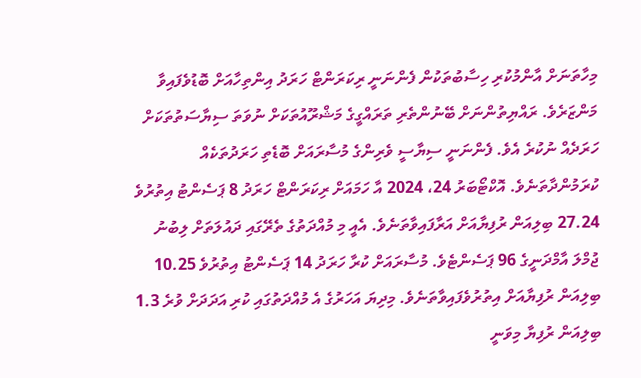މިހާތަނަށް އާންމުކުރި ހިސާބުތަކުން ފެންނަނީ ރިކަރަންޓް ހަރަދު އިންތިހާއަށް ބޮޑުވެފައިވާ މަންޒަރެވެ. ރައްޔިތުންނަށް ބޭނުންތެރި ތަރައްގީގެ މަޝްރޫއުތަކަށް ނުވަތަ ސިޔާސަތުތަކަށް ހަރަދެއް ނުކުރެ އެވެ. ފެންނަނީ ސިޔާސީ ވެރިންގެ މުސާރައަށް ބޮޑެތި ހަރަދުތަކެއް ކުރަމުންދާތަނެވެ. އޮކްޓޯބަރު 24، 2024 އާ ހަމައަށް ރިކަރަންޓް ހަރަދު 8 ޕަސެންޓު އިތުރުވެ 27.24 ބިލިއަން ރުފިޔާއަށް އަރާފައިވާތަނެވެ. އެއީ މި މުއްދަތުގެ ތެރޭގައި ދައުލަތަށް ލިބުނު ޖުމްލަ އާމްދަނީގެ 96 ޕަސެންޓެވެ. މުސާރައަށް ކުރާ ހަރަދު 14 ޕަސެންޓު އިތުރުވެ 10.25 ބިލިއަން ރުފިޔާއަށް އިތުރުވެފައިވާތަނެވެ. މިދިޔަ އަހަރުގެ އެ މުއްދަތުގައި ކުރި އަދަދަށް ވުރެ 1.3 ބިލިއަން ރުފިޔާ މިވަނީ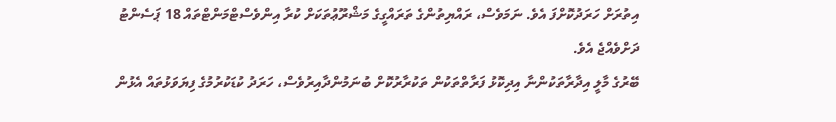އިތުރަށް ހަރަދުކޮށްފަ އެވެ. ނަމަވެސް، ރައްޔިތުންގެ ތަރައްގީގެ މަޝްރޫޢުތަކަށް ކުރާ އިންވެސްޓްމަންޓްތައް 18 ޕަސެންޓު ދަށްވެއްޖެ އެވެ.
ބޭރުގެ މާލީ އިދާރާތަކުންނާ އިދިކޮޅު ފަރާތްތަކުން ތަކުރާރުކޮށް ބުނަމުންދާއިރުވެސް، ހަރަދު ކުޑަކުރުމުގެ ފިޔަވަޅުތައް އެޅުން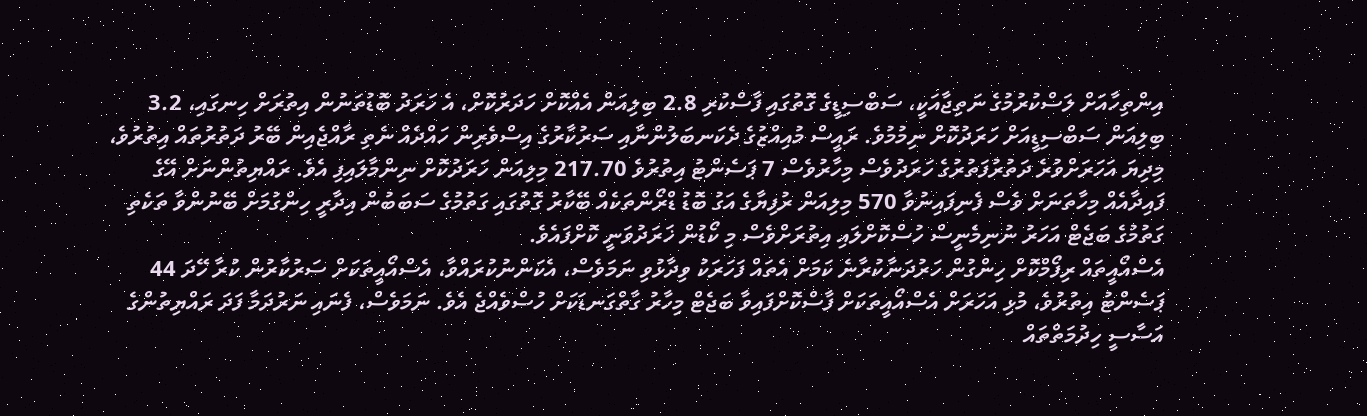އިންތިހާއަށް ލަސްކުރުމުގެ ނަތިޖާއަކީ، ސަބްސިޑީގެ ގޮތުގައި ފާސްކުރި 2.8 ބިލިއަން އެއްކޮށް ހަދަރުކޮށް، އެ ހަރަދު ބޮޑުތަނުން އިތުރަށް ހިނގައި، 3.2 ބިލިއަން ސަބްސިޑީއަށް ހަރަދުކޮށް ނިމުމުވެ. ރައީސް މުއިއްޒުގެ ދެކަނބަލުންނާއި ސަރުކާރުގެ އިސްވެރިން ހައްދެއް ނެތި ރާއްޖެއިން ބޭރު ދަތުރުތައް އިތުރުވެ، މިދިޔަ އަހަރަށްވުރެ ދަތުރުފަތުރުގެ ހަރަދުވެސް މިހާރުވެސް 7 ޕަސެންޓު އިތުރުވެ 217.70 މިލިއަން ހަރަދުކޮށް ނިންމާލައިފި އެވެ. ރައްޔިތުންނަށް އޭގެ ފައިދާއެއް މިހާތަނަށް ވެސް ފެނިފައިނުވާ 570 މިލިއަން ރުފިޔާގެ އަގު ބޮޑު ޑްރޯންތަކެއް ބޭކާރު ގޮތުގައި ގަތުމުގެ ސަބަބުން އިދާރީ ހިންގުމަށް ބޭނުންވާ ތަކެތި ގަތުމުގެ ބަޖެޓް އަހަރު ނުނިމެނީސް ހުސްކޮށްލައި އިތުރަށްވެސް މި ކޯޑުން ޚަރަދުވަނީ ކޮށްފައެވެ.
އެސްއޯއީތައް ރިފޯމްކޮށް ހިންގުން ހަރުދަނާކުރާނެ ކަމަށް އެތައް ފަހަރަކު ވިދާޅުވި ނަމަވެސް، އެކަންނުކުރައްވާ، އެސްއޯއީތަކަށް ސަރުކާރުން ކުރާ ހޭދަ 44 ޕަސެންޓު އިތުރުވެ، މުޅި އަހަރަށް އެސްއޯއީތަކަށް ފާސްކޮށްފައިވާ ބަޖެޓް މިހާރު ގާތްގަނޑަކަށް ހުސްވެއްޖެ އެވެ. ނަމަވެސް، ފެނައި ނަރުދަމާ ފަދަ ރައްޔިތުންގެ އަސާސީ ހިދުމަތްތައް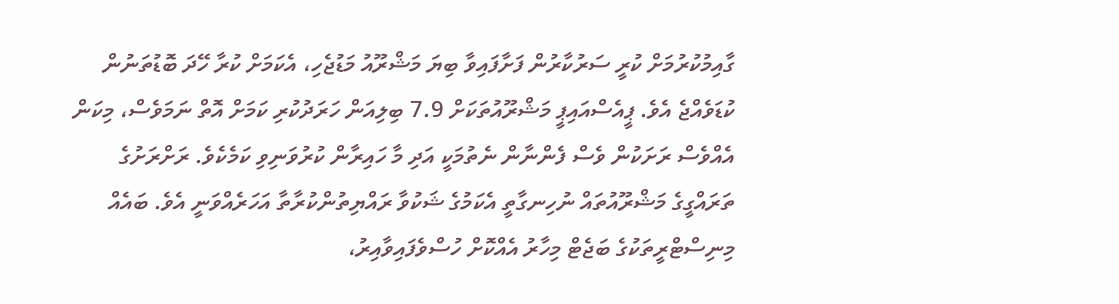ގާއިމުކުރުމަށް ކުރީ ސަރުކާރުން ފަށާފައިވާ ބިޔަ މަޝްރޫއު މަޑުޖެހި، އެކަމަށް ކުރާ ހޭދަ ބޮޑުތަނުން ކުޑަވެއްޖެ އެވެ. ޕީއެސްއައިޕީ މަޝްރޫއުތަކަށް 7.9 ބިލިއަން ހަރަދުކުރި ކަމަށް އޮތް ނަމަވެސް، މިކަން އެއްވެސް ރަށަކުން ވެސް ފެންނާން ނެތުމަކީ އަދި މާ ހައިރާން ކުރުވަނިވި ކަމެކެވެ. ރަށްރަށުގެ ތަރައްގީގެ މަޝްރޫއުތައް ނުހިނގާތީ އެކަމުގެ ޝަކުވާ ރައްޔިތުންކުރާތާ އަހަރެއްވަނީ އެވެ. ބައެއް މިނިސްޓްރީތަކުގެ ބަޖެޓް މިހާރު އެއްކޮށް ހުސްވެފައިވާއިރު،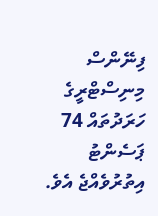ފިނޭންސް މިނިސްޓްރީގެ ހަރަދުތައް 74 ޕަސެންޓު އިތުރުވެއްޖެ އެވެ.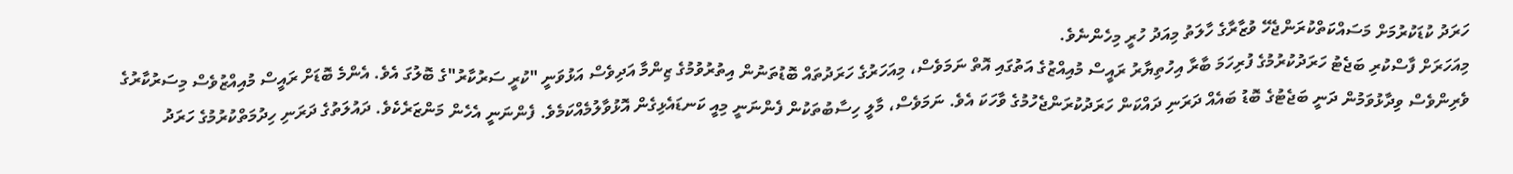ހަރަދު ކުޑަކުރުމަށް މަސައްކަތްކުރަންޖެހޭ ވުޒާރާގެ ހާލަތު މިއަދު ހުރީ މިހެންނެވެ.
މިއަހަރަށް ފާސްކުރި ބަޖެޓު ހަރަދުކުރުމުގެ ފުރިހަމަ ބާރާ އިހުތިޔާރު ރައީސް މުއިއްޒުގެ އަތުގައި އޮތް ނަމަވެސް، މިއަހަރުގެ ހަރަދުތައް ބޮޑުތަނުން އިތުރުވުމުގެ ޒިންމާ އަދިވެސް އަޅުވަނީ "ކުރީ ސަރުކާރު"ގެ ބޮލުގަ އެވެ. އެންމެ ބޮޑަށް ރައީސް މުއިއްޒުވެސް މިސަރުކާރުގެ ވެރިންވެސް ވިދާޅުވަމުން ދަނީ ބަޖެޓުގެ ބޮޑު ބައެއް ދަރަނި ދައްކަން ހަރަދުކުރަންޖެހުމުގެ ވާހަކަ އެވެ. ނަމަވެސް، މާލީ ހިސާބުތަކުން ފެންނަނީ މިއީ ކަނޑައެޅިގެން އޮޅުވާލުމެއްކަމެވެ. ފެންނަނީ އެހެން މަންޒަރެކެވެ. ދައުލަތުގެ ދަރަނި ހިދުމަތްކުރުމުގެ ހަރަދު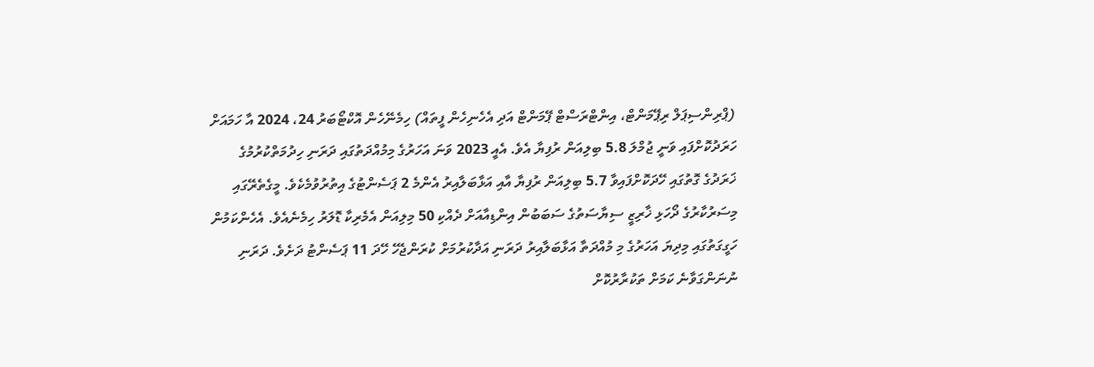(ޕްރިންސިޕަލް ރިޕޭމަންޓް، އިންޓްރަސްޓް ޕޭމަންޓް އަދި އެހެނިހެން ފީތައް) ހިމެނޭހެން އޮކްޓޯބަރު 24، 2024 އާ ހަމައަށް ހަރަދުކޮށްފައި ވަނީ ޖުމްލަ 5.8 ބިލިއަން ރުފިޔާ އެވެ. އެއީ 2023 ވަނަ އަހަރުގެ މިމުއްދަތުގައި ދަރަނި ހިދުމަތްކުރުމުގެ ޚަރަދުގެ ގޮތުގައި ހޭދަކޮށްފައިވާ 5.7 ބިލިއަން ރުފިޔާ އާއި އަޅާބަލާއިރު އެންމެ 2 ޕަސެންޓުގެ އިތުރުވުމެކެވެ. މީގެތެރޭގައި މިސަރުކާރުގެ ދޯހަޅި ޚާރިޒީ ސިޔާސަތުގެ ސަބަބުން އިންޑިއާއަށް ދެއްކި 50 މިލިއަން އެމެރިކާ ޑޮލަރު ހިމެނެއެވެ. އެހެންކަމުން ހަގީގަތުގައި މިދިޔަ އަހަރުގެ މި މުއްދަތާ އަޅާބަލާއިރު ދަރަނި އަދާކުރުމަށް ކުރަންޖެހޭ ހޭދަ 11 ޕަސެންޓު ދަށެވެ. ދަރަނި ނުނަންގަވާނެ ކަމަށް ތަކުރާރުކޮށް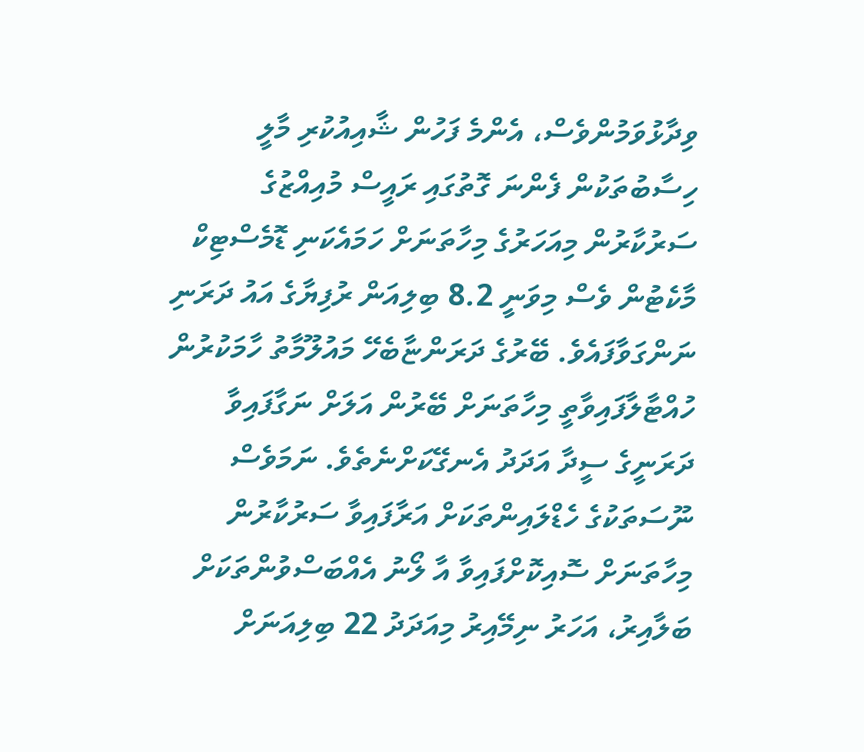ވިދާޅުވަމުންވެސް، އެންމެ ފަހުން ޝާއިއުކުރި މާލީ ހިސާބުތަކުން ފެންނަ ގޮތުގައި ރައީސް މުއިއްޒުގެ ސަރުކާރުން މިއަހަރުގެ މިހާތަނަށް ހަމައެކަނި ޑޮމެސްޓިކް މާކެޓުން ވެސް މިވަނީ 8.2 ބިލިއަން ރުފިޔާގެ އައު ދަރަނި ނަންގަވާފައެވެ. ބޭރުގެ ދަރަންޏާބެހޭ މައުލޫމާތު ހާމަކުރުން ހުއްޓާލާފައިވާތީ މިހާތަނަށް ބޭރުން އަލަށް ނަގާފައިވާ ދަރަނީގެ ސީދާ އަދަދު އެނގޭކަށްނެތެވެ. ނަމަވެސް ނޫސަތަކުގެ ހެޑްލައިންތަކަށް އަރާފައިވާ ސަރުކާރުން މިހާތަނަށް ސޮއިކޮށްފައިވާ އާ ލޯނު އެއްބަސްވުންތަކަށް ބަލާއިރު، އަހަރު ނިމޭއިރު މިއަދަދު 22 ބިލިއަނަށް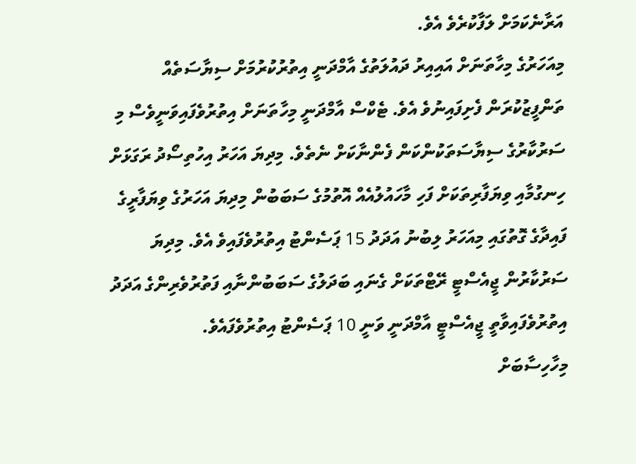އަރާނެކަމަށް ލަފާކުރެވެ އެވެ.
މިއަހަރުގެ މިހާތަނަށް އައިއިރު ދައުލަތުގެ އާމްދަނީ އިތުރުކުރުމަށް ސިޔާސަތެއް ތަންފީޒުކުރަން ފެށިފައިނުވެ އެވެ. ޓެކްސް އާމްދަނީ މިހާތަނަށް އިތުރުވެފައިވަނީވެސް މި ސަރުކާރުގެ ސިޔާސަތަކުންކަން ފެންނާކަށް ނެތެވެ. މިދިޔަ އަހަރު އިހުތިސޯދު ރަގަޅަށް ހިނގުމާއި ވިޔަފާރިތަކަށް ފަހި މާހައުލުއެއް އޮތުމުގެ ސަބަބުން މިދިޔަ އަހަރުގެ ވިޔަފާރީގެ ފައިދާގެ ގޮތުގައި މިއަހަރު ލިބުނު އަދަދު 15 ޕަސެންޓު އިތުރުވެފައިވެ އެވެ. މިދިޔަ ސަރުކާރުން ޖީއެސްޓީ ރޭޓްތަކަށް ގެނައި ބަދަލުގެ ސަބަބުންނާއި ފަތުރުވެރިންގެ އަދަދު އިތުރުވެފައިވާތީ ޖީއެސްޓީ އާމްދަނީ ވަނީ 10 ޕަސެންޓު އިތުރުވެފައެވެ.
މިހާހިސާބަށް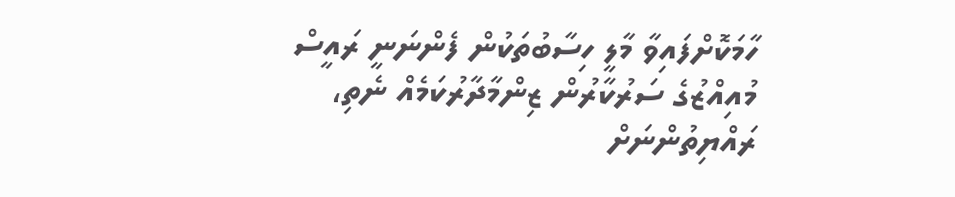ހާމަކޮށްފައިވާ މާލީ ހިސާބުތަކުން ފެންނަނީ ރައީސް މުއިއްޒުގެ ސަރުކާރުން ޒިންމާދާރުކަމެއް ނެތި، ރައްޔިތުންނަށް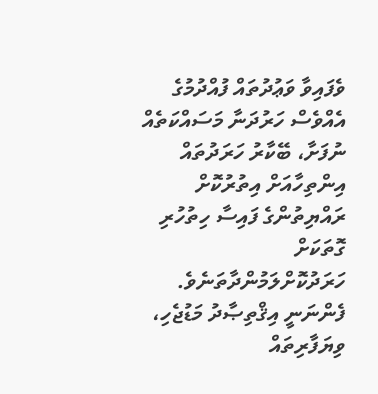ވެފައިވާ ވަޢުދުތައް ފުއްދުމުގެ އެއްވެސް ހަރުދަނާ މަސައްކަތެއް ނުފަށާ، ބޭކާރު ހަރަދުތައް އިންތިހާއަށް އިތުރުކޮށް ރައްޔިތުންގެ ފައިސާ ހިތުހުރި ގޮތަކަށް ހަރަދުކޮށްލަމުންދާތަނެވެ. ފެންނަނީ އިޤްތިޞާދު މަޑުޖެހި، ވިޔަފާރިތައް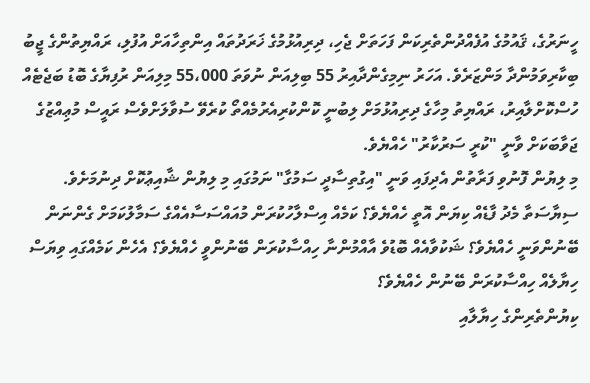ހީނަރުގެ، ޤައުމުގެ އުފެއްދުންތެރިކަން ފަހަތަށް ޖެހި، ދިރިއުޅުމުގެ ޚަރަދުތައް އިންތިހާއަށް އުފުލި، ރައްޔިތުންގެ ޖީބު ބިކާރިވަމުންދާ މަންޒަރެވެ. އަހަރު ނިމިގެންދާއިރު 55 ބިލިއަން ނުވަތަ 55،000 މިލިއަން ރުފިޔާގެ ބޮޑު ބަޖެޓެއް ހުސްކޮށްލާއިރު، ރައްޔިތު މިހާގެ ދިރިއުޅުމަށް ލިބުނީ ކޮންކުރިއެރުމެއްތޯ ކުރެވޭ ސުވާލަށްވެސް ރައީސް މުޢިއްޒުގެ ޖަވާބަކަށް ވާނީ "ކުރީ ސަރުކާރު" ހެއްޔެވެ.
މި ލިޔުން ފޮނުވި ފަރާތުން އެދިފައި ވަނީ "އިގުތިސާދީ ސަމުގާ" ނަމުގައި މި ލިޔުން ޝާއިޢުކޮށް ދިނުމަށެވެ.
ސިޔާސަތާ މެދު ފާޑެއް ކިޔަން އޮތީ ހެއްޔެވެ؟ ކަމެއް އިސްލާހުކުރަން މުއައްސަސާއެއްގެ ސަމާލުކަމަށް ގެންނަން ބޭނުންވަނީ ހެއްޔެވެ؟ ޝަކުވާއެއް ބޮޑުވެ އާއްމުންނާ ހިއްސާކުރަން ބޭނުންވީ ހެއްޔެވެ؟ އެހެން ކަމެއްގައި ވިޔަސް ހިޔާލެއް ހިއްސާކުރަން ބޭނުން ހެއްޔެވެ؟
ކިޔުންތެރިންގެ ހިޔާލާއި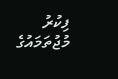ފިކުރު މުޖުތަމައުގެ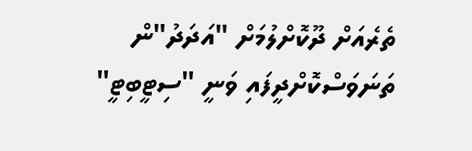ތެރެއަށް ދޫކޮށްލުމަށް "އަދަދު"ން ތަނަވަސްކޮށްދީފައި ވަނީ "ސިޓީބިޓީ"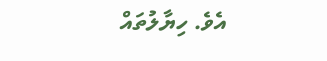އެވެ. ހިޔާލުތައް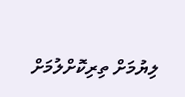ލިޔުމަށް ތިރިކޮށްލުމަށް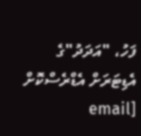ފަހު، "އަދަދު"ގެ އެޑިޓަރަށް އެޑްރެސްކޮށް [email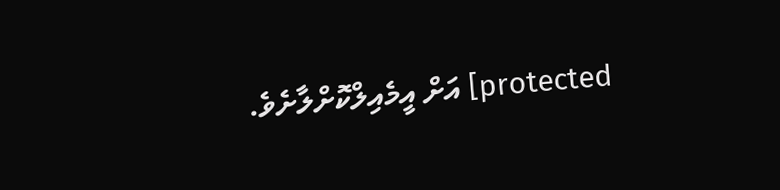protected] އަށް އީމެއިލްކޮށްލާށެވެ.